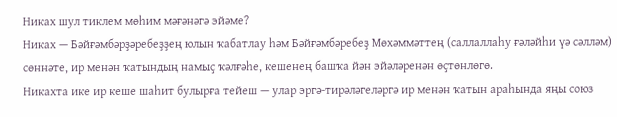Никах шул тиклем мөһим мәғәнәгә эйәме?
Никах — Бәйғәмбәрҙәребеҙҙең юлын ҡабатлау һәм Бәйғәмбәребеҙ Мөхәммәттең (саллаллаһу ғәләйһи үә сәлләм) сөннәте, ир менән ҡатындың намыҫ ҡәлғәһе, кешенең башҡа йән эйәләренән өҫтөнлөгө.
Никахта ике ир кеше шаһит булырға тейеш — улар эргә-тирәләгеләргә ир менән ҡатын араһында яңы союз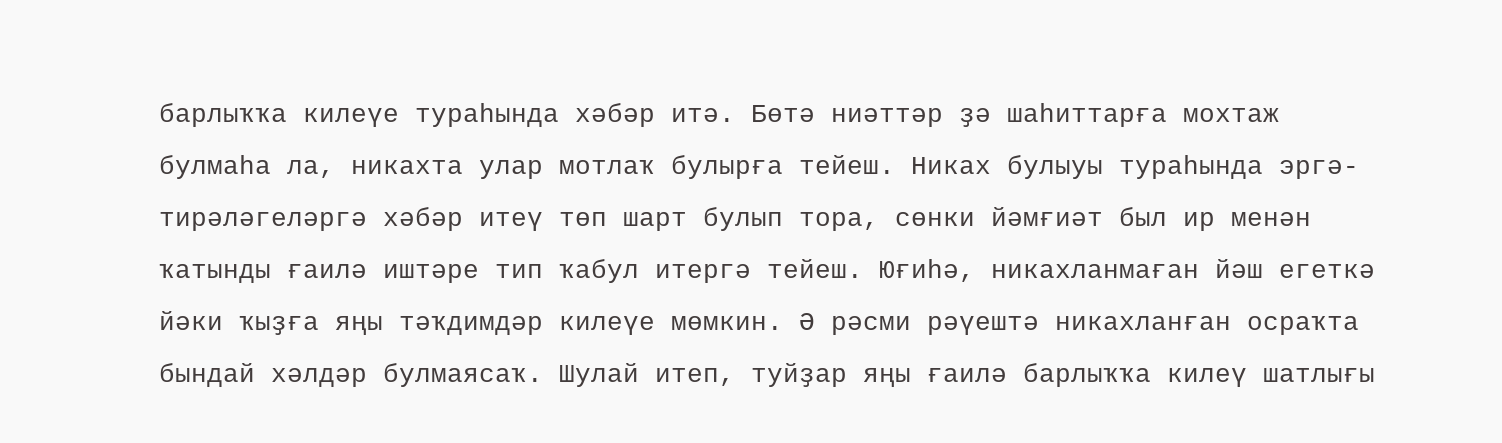барлыҡҡа килеүе тураһында хәбәр итә. Бөтә ниәттәр ҙә шаһиттарға мохтаж булмаһа ла, никахта улар мотлаҡ булырға тейеш. Никах булыуы тураһында эргә-тирәләгеләргә хәбәр итеү төп шарт булып тора, сөнки йәмғиәт был ир менән ҡатынды ғаилә иштәре тип ҡабул итергә тейеш. Юғиһә, никахланмаған йәш егеткә йәки ҡыҙға яңы тәҡдимдәр килеүе мөмкин. Ә рәсми рәүештә никахланған осраҡта бындай хәлдәр булмаясаҡ. Шулай итеп, туйҙар яңы ғаилә барлыҡҡа килеү шатлығы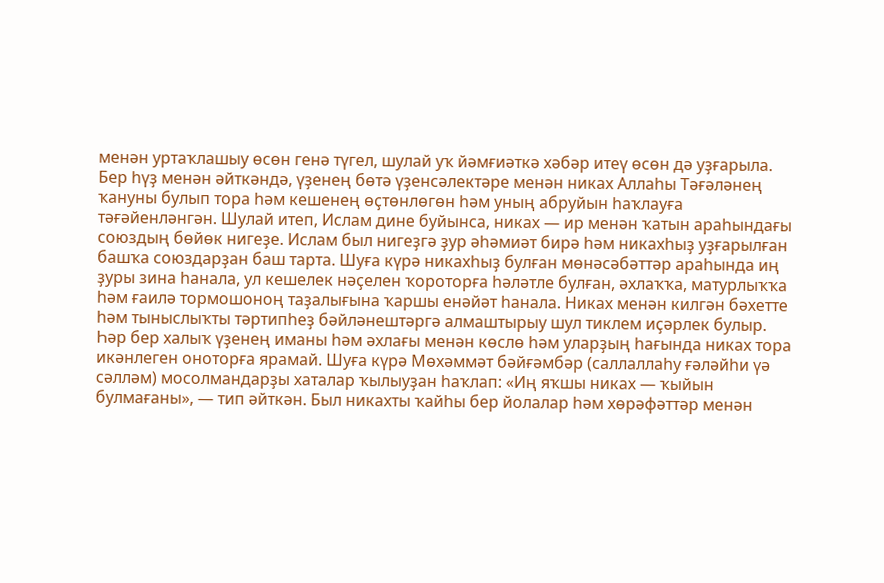менән уртаҡлашыу өсөн генә түгел, шулай уҡ йәмғиәткә хәбәр итеү өсөн дә уҙғарыла.
Бер һүҙ менән әйткәндә, үҙенең бөтә үҙенсәлектәре менән никах Аллаһы Тәғәләнең ҡануны булып тора һәм кешенең өҫтөнлөгөн һәм уның абруйын һаҡлауға тәғәйенләнгән. Шулай итеп, Ислам дине буйынса, никах — ир менән ҡатын араһындағы союздың бөйөк нигеҙе. Ислам был нигеҙгә ҙур әһәмиәт бирә һәм никахһыҙ уҙғарылған башҡа союздарҙан баш тарта. Шуға күрә никахһыҙ булған мөнәсәбәттәр араһында иң ҙуры зина һанала, ул кешелек нәҫелен ҡороторға һәләтле булған, әхлаҡҡа, матурлыҡҡа һәм ғаилә тормошоноң таҙалығына ҡаршы енәйәт һанала. Никах менән килгән бәхетте һәм тыныслыҡты тәртипһеҙ бәйләнештәргә алмаштырыу шул тиклем иҫәрлек булыр.
Һәр бер халыҡ үҙенең иманы һәм әхлағы менән көслө һәм уларҙың һағында никах тора икәнлеген оноторға ярамай. Шуға күрә Мөхәммәт бәйғәмбәр (саллаллаһу ғәләйһи үә сәлләм) мосолмандарҙы хаталар ҡылыуҙан һаҡлап: «Иң яҡшы никах — ҡыйын булмағаны», — тип әйткән. Был никахты ҡайһы бер йолалар һәм хөрәфәттәр менән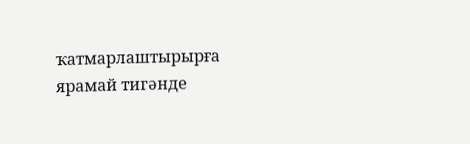ҡатмарлаштырырға ярамай тигәнде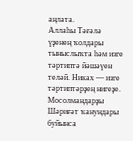аңлата.
Аллаһы Тәғәлә үҙенең ҡолдары тыныслыҡта һәм изге тәртиптә йәшәүен теләй. Никах — изге тәртиптәрҙең нигеҙе. Мосолмандарҙы Шәриғәт ҡанундары буйынса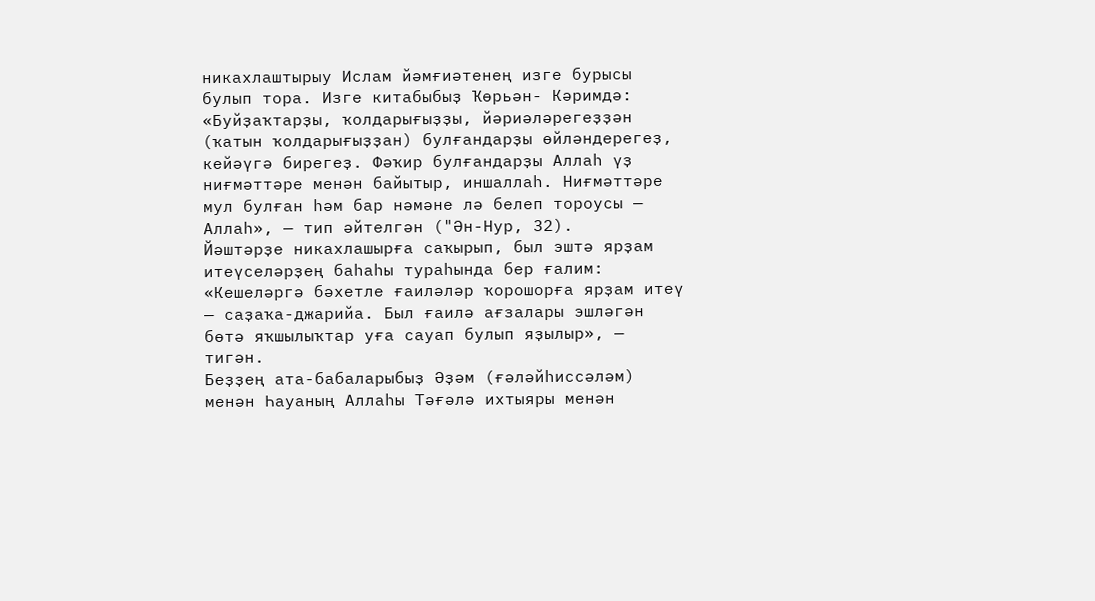никахлаштырыу Ислам йәмғиәтенең изге бурысы булып тора. Изге китабыбыҙ Ҡөрьән- Кәримдә: «Буйҙаҡтарҙы, ҡолдарығыҙҙы, йәриәләрегеҙҙән (ҡатын ҡолдарығыҙҙан) булғандарҙы өйләндерегеҙ, кейәүгә бирегеҙ. Фәҡир булғандарҙы Аллаһ үҙ ниғмәттәре менән байытыр, иншаллаһ. Ниғмәттәре мул булған һәм бар нәмәне лә белеп тороусы — Аллаһ», — тип әйтелгән ("Ән-Нур, 32).
Йәштәрҙе никахлашырға саҡырып, был эштә ярҙам итеүселәрҙең баһаһы тураһында бер ғалим: «Кешеләргә бәхетле ғаиләләр ҡорошорға ярҙам итеү — саҙаҡа-джарийа. Был ғаилә ағзалары эшләгән бөтә яҡшылыҡтар уға сауап булып яҙылыр», — тигән.
Беҙҙең ата-бабаларыбыҙ Әҙәм (ғәләйһиссәләм) менән Һауаның Аллаһы Тәғәлә ихтыяры менән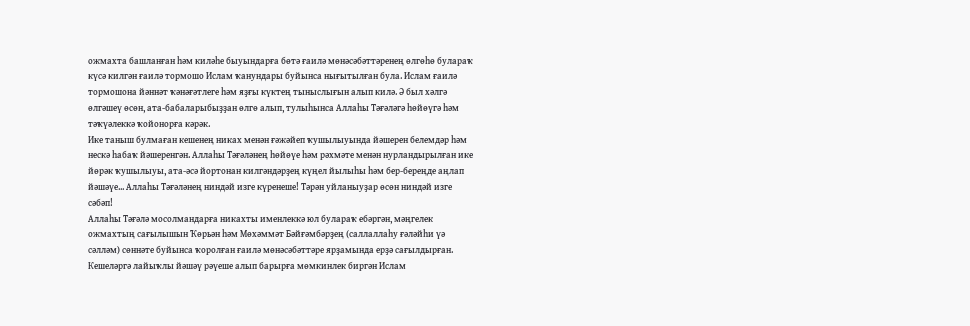ожмахта башланған һәм киләһе быуындарға бөтә ғаилә мөнәсәбәттәренең өлгөһө булараҡ күсә килгән ғаилә тормошо Ислам ҡанундары буйынса нығытылған була. Ислам ғаилә тормошона йәннәт ҡәнәғәтлеге һәм яҙғы күктең тыныслығын алып килә. Ә был хәлгә өлгәшеү өсөн, ата-бабаларыбыҙҙан өлгө алып, тулыһынса Аллаһы Тәғәләгә һөйөүгә һәм тәҡүәлеккә ҡойонорға кәрәк.
Ике таныш булмаған кешенең никах менән ғәжәйеп ҡушылыуында йәшерен белемдәр һәм нескә һабаҡ йәшеренгән. Аллаһы Тәғәләнең һөйөүе һәм рәхмәте менән нурландырылған ике йөрәк ҡушылыуы, ата-әсә йортонан килгәндәрҙең күңел йылыһы һәм бер-береңде аңлап йәшәүе... Аллаһы Тәғәләнең ниндәй изге күренеше! Тәрән уйланыуҙар өсөн ниндәй изге сәбәп!
Аллаһы Тәғәлә мосолмандарға никахты именлеккә юл булараҡ ебәргән, мәңгелек ожмахтың сағылышын Ҡөрьән һәм Мөхәммәт Бәйғәмбәрҙең (саллаллаһу ғәләйһи үә сәлләм) сөннәте буйынса ҡоролған ғаилә мөнәсәбәттәре ярҙамында ерҙә сағылдырған.
Кешеләргә лайыҡлы йәшәү рәүеше алып барырға мөмкинлек биргән Ислам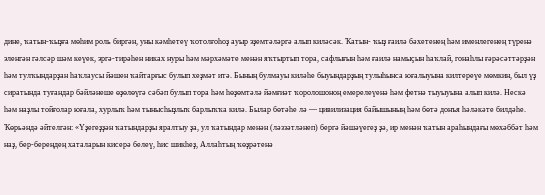дине, ҡатын-ҡыҙға мөһим роль биргән, уны кәмһетеү ҡотолғоһоҙ ауыр эҙемтәләргә алып киләсәк. Ҡатын- ҡыҙ ғаилә бәхетенең һәм именлегенең түренә эленгән гәлсәр шәм кеүек, эргә-тирәһен никах нуры һәм мәрхәмәте менән яҡтыртып тора, сафлығын һәм ғаилә намыҫын һаҡлай, гонаһлы ғәрәсәттәрҙән һәм тулҡындарҙан һаҡлаусы йәшен ҡайтарғыс булып хеҙмәт итә. Бының булмауы киләһе быуындарҙың тулыһынса юғалыуына килтереүе мөмкин, был үҙ сиратында туғандар бәйләнеше өҙөлөүгә сәбәп булып тора һәм һөҙөмтәлә йәмғиәт ҡоролошоноң емерелеүенә һәм фетнә тыуыуына алып килә. Нескә һәм наҙлы тойғолар юғала, хурлыҡ һәм тынысһыҙлыҡ барлыҡҡа килә. Былар бөтәһе лә — цивилизация байышының һәм бөтә донъя һәләкәте билдәһе.
Ҡөрьәндә әйтелгән: «Үҙегеҙҙән ҡатындарҙы яралтыу ҙа, ул ҡатындар менән (ләззәтләнеп) бергә йәшәүегеҙ ҙә, ир менән ҡатын араһындағы мөхәббәт һәм наҙ, бер-береңдең хаталарын кисерә белеү, һис шикһеҙ, Аллаһтың ҡөҙрәтенә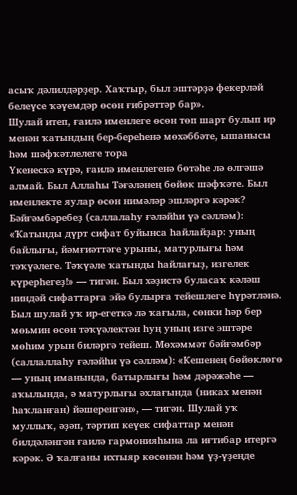асыҡ дәлилдәрҙер. Хаҡтыр, был эштәрҙә фекерләй белеүсе ҡәүемдәр өсөн ғибрәттәр бар».
Шулай итеп, ғаилә именлеге өсөн төп шарт булып ир менән ҡатындың бер-береһенә мөхәббәте, ышанысы һәм шәфҡәтлелеге тора
Үкенескә күрә, ғаилә именлегенә бөтәһе лә өлгәшә алмай. Был Аллаһы Тәғәләнең бөйөк шәфҡәте. Был именлекте яулар өсөн нимәләр эшләргә кәрәк?
Бәйғәмбәребеҙ (саллалаһу ғәләйһи үә сәлләм): «Ҡатынды дүрт сифат буйынса һайлайҙар: уның байлығы, йәмғиәттәге урыны, матурлығы һәм тәҡүәлеге. Тәҡүәле ҡатынды һайлағыҙ, изгелек күрерһегеҙ!» — тигән. Был хәҙистә буласаҡ кәләш ниндәй сифаттарға эйә булырға тейешлеге һүрәтләнә. Был шулай уҡ ир-егеткә лә ҡағыла, сөнки һәр бер мөьмин өсөн тәҡүәлектән һуң уның изге эштәре мөһим урын биләргә тейеш. Мөхәммәт бәйғәмбәр (саллаллаһу ғәләйһи үә сәлләм): «Кешенең бөйөклөгө — уның иманында, батырлығы һәм дәрәжәһе — аҡылында, ә матурлығы әхлағында (никах менән һаҡланған) йәшеренгән», — тигән. Шулай уҡ муллыҡ, әҙәп, тәртип кеүек сифаттар менән билдәләнгән ғаилә гармонияһына ла иғтибар итергә кәрәк. Ә ҡалғаны ихтыяр көсөнән һәм үҙ-үҙеңде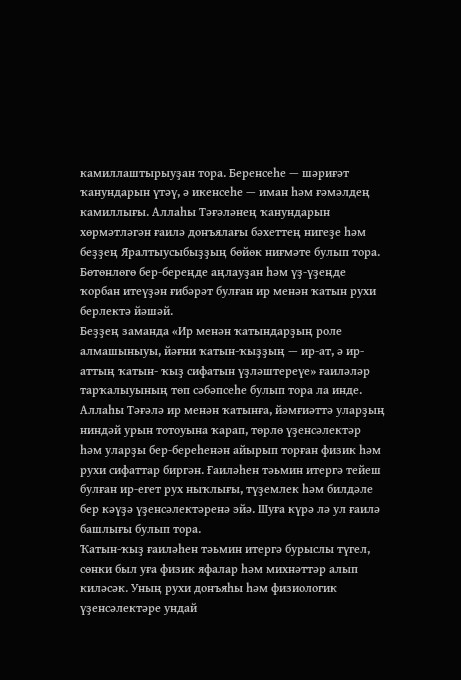камиллаштырыуҙан тора. Беренсеһе — шәриғәт ҡанундарын үтәү, ә икенсеһе — иман һәм ғәмәлдең камиллығы. Аллаһы Тәғәләнең ҡанундарын хөрмәтләгән ғаилә донъялағы бәхеттең нигеҙе һәм беҙҙең Яралтыусыбыҙҙың бөйөк ниғмәте булып тора. Бөтөнлөгө бер-береңде аңлауҙан һәм үҙ-үҙеңде ҡорбан итеүҙән ғибәрәт булған ир менән ҡатын рухи берлектә йәшәй.
Беҙҙең заманда «Ир менән ҡатындарҙың роле алмашыныуы, йәғни ҡатын-ҡыҙҙың — ир-ат, ә ир-аттың ҡатын- ҡыҙ сифатын үҙләштереүе» ғаиләләр тарҡалыуының төп сәбәпсеһе булып тора ла инде. Аллаһы Тәғәлә ир менән ҡатынға, йәмғиәттә уларҙың ниндәй урын тотоуына ҡарап, төрлө үҙенсәлектәр һәм уларҙы бер-береһенән айырып торған физик һәм рухи сифаттар биргән. Ғаиләһен тәьмин итергә тейеш булған ир-егет рух ныҡлығы, түҙемлек һәм билдәле бер кәүҙә үҙенсәлектәренә эйә. Шуға күрә лә ул ғаилә башлығы булып тора.
Ҡатын-ҡыҙ ғаиләһен тәьмин итергә бурыслы түгел, сөнки был уға физик яфалар һәм михнәттәр алып киләсәк. Уның рухи донъяһы һәм физиологик үҙенсәлектәре ундай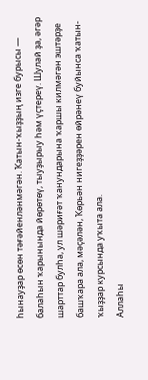һынауҙар өсөн тәғәйенләнмәгән. Ҡатын-ҡыҙҙың изге бурысы — балаһын ҡарынында йөрөтөү, тыуҙырыу һәм үҫтереү. Шулай ҙа, әгәр шарттар булһа, ул шәриғәт ҡанундарына ҡаршы килмәгән эштәрҙе башҡара ала, мәҫәлән, Ҡөрьән нигеҙҙәрен өйрәнеү буйынса ҡатын-ҡыҙҙар курсында уҡыта ала.
Аллаһы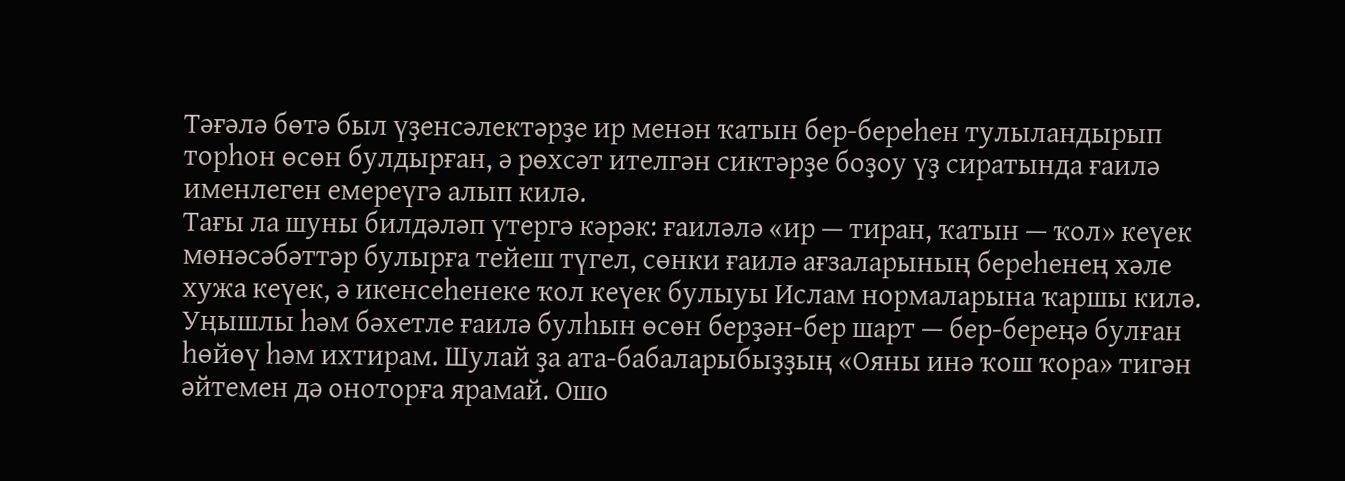Тәғәлә бөтә был үҙенсәлектәрҙе ир менән ҡатын бер-береһен тулыландырып торһон өсөн булдырған, ә рөхсәт ителгән сиктәрҙе боҙоу үҙ сиратында ғаилә именлеген емереүгә алып килә.
Тағы ла шуны билдәләп үтергә кәрәк: ғаиләлә «ир — тиран, ҡатын — ҡол» кеүек мөнәсәбәттәр булырға тейеш түгел, сөнки ғаилә ағзаларының береһенең хәле хужа кеүек, ә икенсеһенеке ҡол кеүек булыуы Ислам нормаларына ҡаршы килә.
Уңышлы һәм бәхетле ғаилә булһын өсөн берҙән-бер шарт — бер-береңә булған һөйөү һәм ихтирам. Шулай ҙа ата-бабаларыбыҙҙың «Ояны инә ҡош ҡора» тигән әйтемен дә оноторға ярамай. Ошо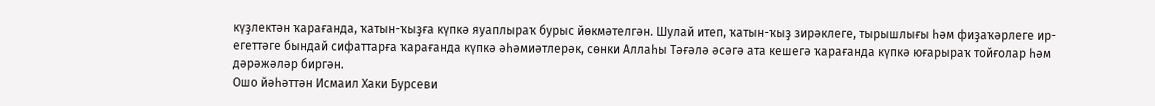күҙлектән ҡарағанда, ҡатын-ҡыҙға күпкә яуаплыраҡ бурыс йөкмәтелгән. Шулай итеп, ҡатын-ҡыҙ зирәклеге, тырышлығы һәм фиҙаҡәрлеге ир-егеттәге бындай сифаттарға ҡарағанда күпкә әһәмиәтлерәк, сөнки Аллаһы Тәғәлә әсәгә ата кешегә ҡарағанда күпкә юғарыраҡ тойғолар һәм дәрәжәләр биргән.
Ошо йәһәттән Исмаил Хаки Бурсеви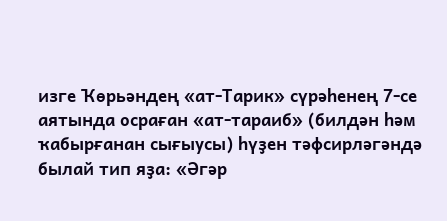изге Ҡөрьәндең «ат-Тарик» сүрәһенең 7-се аятында осраған «ат-тараиб» (билдән һәм ҡабырғанан сығыусы) һүҙен тәфсирләгәндә былай тип яҙа: «Әгәр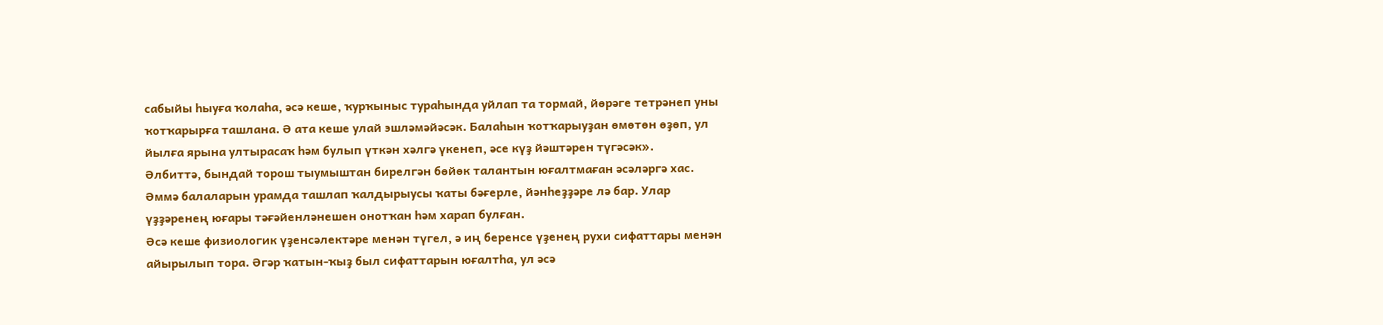сабыйы һыуға ҡолаһа, әсә кеше, ҡурҡыныс тураһында уйлап та тормай, йөрәге тетрәнеп уны ҡотҡарырға ташлана. Ә ата кеше улай эшләмәйәсәк. Балаһын ҡотҡарыуҙан өмөтөн өҙөп, ул йылға ярына ултырасаҡ һәм булып үткән хәлгә үкенеп, әсе күҙ йәштәрен түгәсәк».
Әлбиттә, бындай торош тыумыштан бирелгән бөйөк талантын юғалтмаған әсәләргә хас. Әммә балаларын урамда ташлап ҡалдырыусы ҡаты бәғерле, йәнһеҙҙәре лә бар. Улар үҙҙәренең юғары тәғәйенләнешен онотҡан һәм харап булған.
Әсә кеше физиологик үҙенсәлектәре менән түгел, ә иң беренсе үҙенең рухи сифаттары менән айырылып тора. Әгәр ҡатын-ҡыҙ был сифаттарын юғалтһа, ул әсә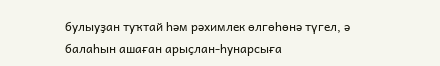булыуҙан туҡтай һәм рәхимлек өлгөһөнә түгел, ә балаһын ашаған арыҫлан-һунарсыға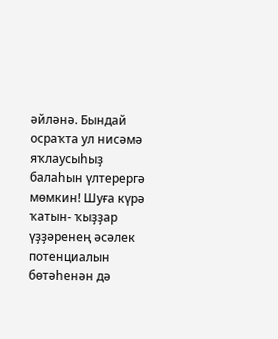әйләнә. Бындай осраҡта ул нисәмә яҡлаусыһыҙ балаһын үлтерергә мөмкин! Шуға күрә ҡатын- ҡыҙҙар үҙҙәренең әсәлек потенциалын бөтәһенән дә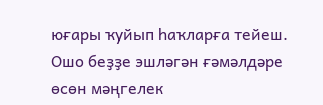юғары ҡуйып һаҡларға тейеш. Ошо беҙҙе эшләгән ғәмәлдәре өсөн мәңгелек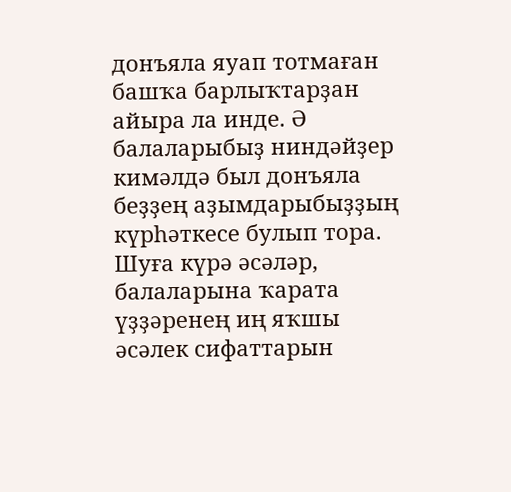донъяла яуап тотмаған башҡа барлыҡтарҙан айыра ла инде. Ә балаларыбыҙ ниндәйҙер кимәлдә был донъяла беҙҙең аҙымдарыбыҙҙың күрһәткесе булып тора. Шуға күрә әсәләр, балаларына ҡарата үҙҙәренең иң яҡшы әсәлек сифаттарын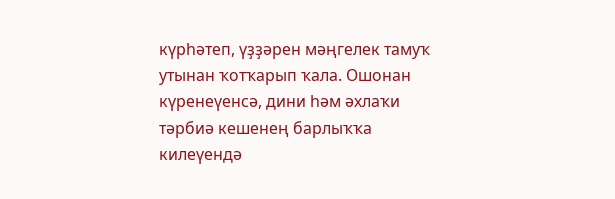күрһәтеп, үҙҙәрен мәңгелек тамуҡ утынан ҡотҡарып ҡала. Ошонан күренеүенсә, дини һәм әхлаҡи тәрбиә кешенең барлыҡҡа килеүендә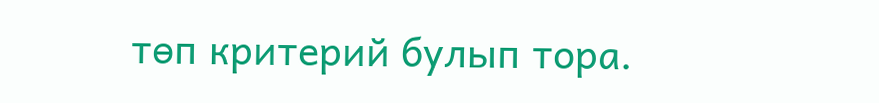төп критерий булып тора.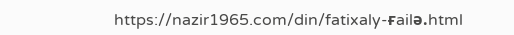https://nazir1965.com/din/fatixaly-ғailә.html